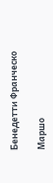Бенедетти Франческо

Маршо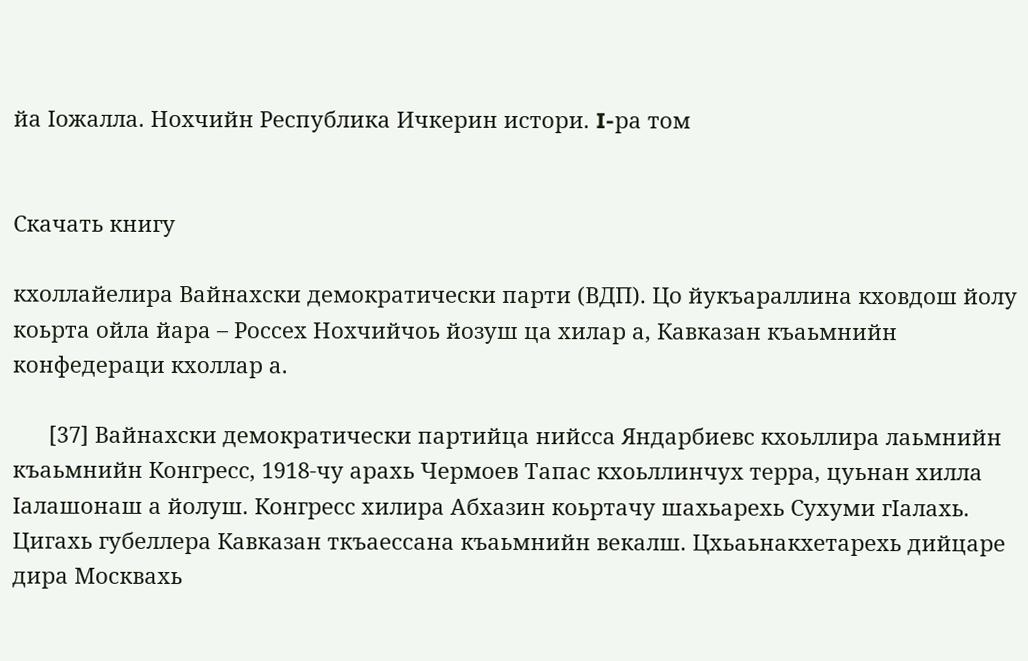йа Iожалла. Нохчийн Республика Ичкерин истори. I-ра том


Скачать книгу

кхоллайелира Вайнахски демократически парти (ВДП). Цо йукъараллина кховдош йолу коьрта ойла йара – Россех Нохчийчоь йозуш ца хилар а, Кавказан къаьмнийн конфедераци кхоллар а.

      [37] Вайнахски демократически партийца нийсса Яндарбиевс кхоьллира лаьмнийн къаьмнийн Конгресс, 1918-чу арахь Чермоев Тапас кхоьллинчух терра, цуьнан хилла Iалашонаш а йолуш. Конгресс хилира Абхазин коьртачу шахьарехь Сухуми гIалахь. Цигахь губеллера Кавказан ткъаессана къаьмнийн векалш. Цхьаьнакхетарехь дийцаре дира Москвахь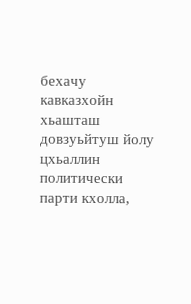бехачу кавказхойн хьашташ довзуьйтуш йолу цхьаллин политически парти кхолла,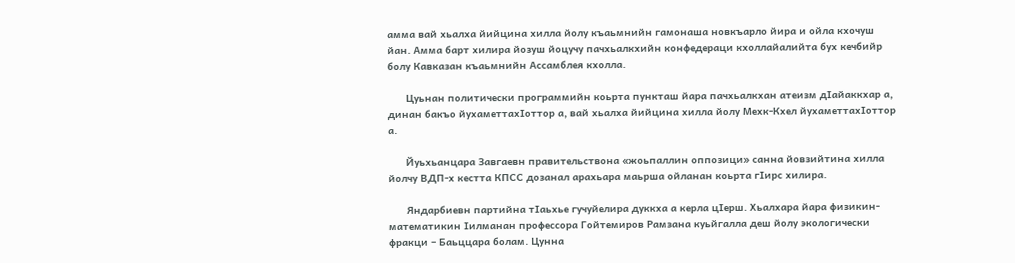амма вай хьалха йийцина хилла йолу къаьмнийн гамонаша новкъарло йира и ойла кхочуш йан. Амма барт хилира йозуш йоцучу пачхьалкхийн конфедераци кхоллайалийта бух кечбийр болу Кавказан къаьмнийн Ассамблея кхолла.

      Цуьнан политически программийн коьрта пункташ йара пачхьалкхан атеизм дIайаккхар а, динан бакъо йухаметтахIоттор а, вай хьалха йийцина хилла йолу Мехк-Кхел йухаметтахIоттор а.

      Йуьхьанцара Завгаевн правительствона «жоьпаллин оппозици» санна йовзийтина хилла йолчу ВДП-х кестта КПСС дозанал арахьара маьрша ойланан коьрта гIирс хилира.

      Яндарбиевн партийна тIаьхье гучуйелира дуккха а керла цIерш. Хьалхара йара физикин-математикин Iилманан профессора Гойтемиров Рамзана куьйгалла деш йолу экологически фракци – Баьццара болам. Цунна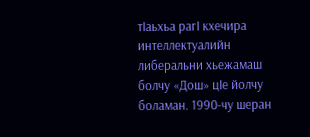тIаьхьа рагI кхечира интеллектуалийн либеральни хьежамаш болчу «Дош» цIе йолчу боламан. 1990-чу шеран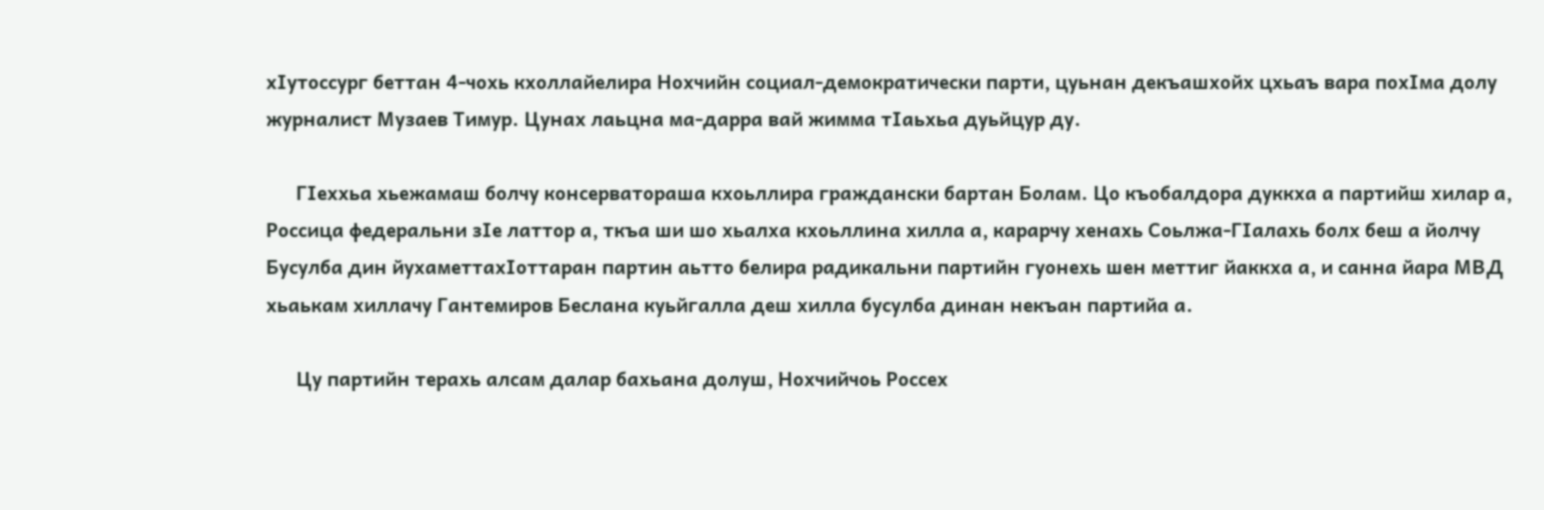хIутоссург беттан 4-чохь кхоллайелира Нохчийн социал-демократически парти, цуьнан декъашхойх цхьаъ вара похIма долу журналист Музаев Тимур. Цунах лаьцна ма-дарра вай жимма тIаьхьа дуьйцур ду.

      ГIеххьа хьежамаш болчу консерватораша кхоьллира граждански бартан Болам. Цо къобалдора дуккха а партийш хилар а, Россица федеральни зIе латтор а, ткъа ши шо хьалха кхоьллина хилла а, карарчу хенахь Соьлжа-ГIалахь болх беш а йолчу Бусулба дин йухаметтахIоттаран партин аьтто белира радикальни партийн гуонехь шен меттиг йаккха а, и санна йара МВД хьаькам хиллачу Гантемиров Беслана куьйгалла деш хилла бусулба динан некъан партийа а.

      Цу партийн терахь алсам далар бахьана долуш, Нохчийчоь Россех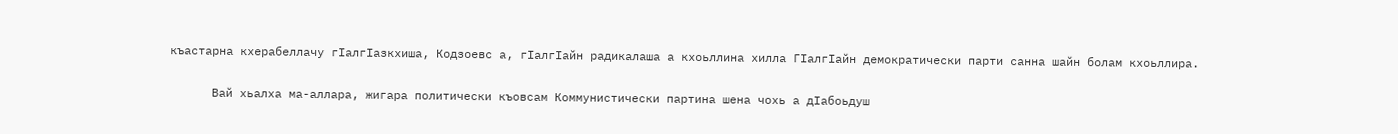къастарна кхерабеллачу гIалгIазкхиша, Кодзоевс а, гIалгIайн радикалаша а кхоьллина хилла ГIалгIайн демократически парти санна шайн болам кхоьллира.

      Вай хьалха ма-аллара, жигара политически къовсам Коммунистически партина шена чохь а дIабоьдуш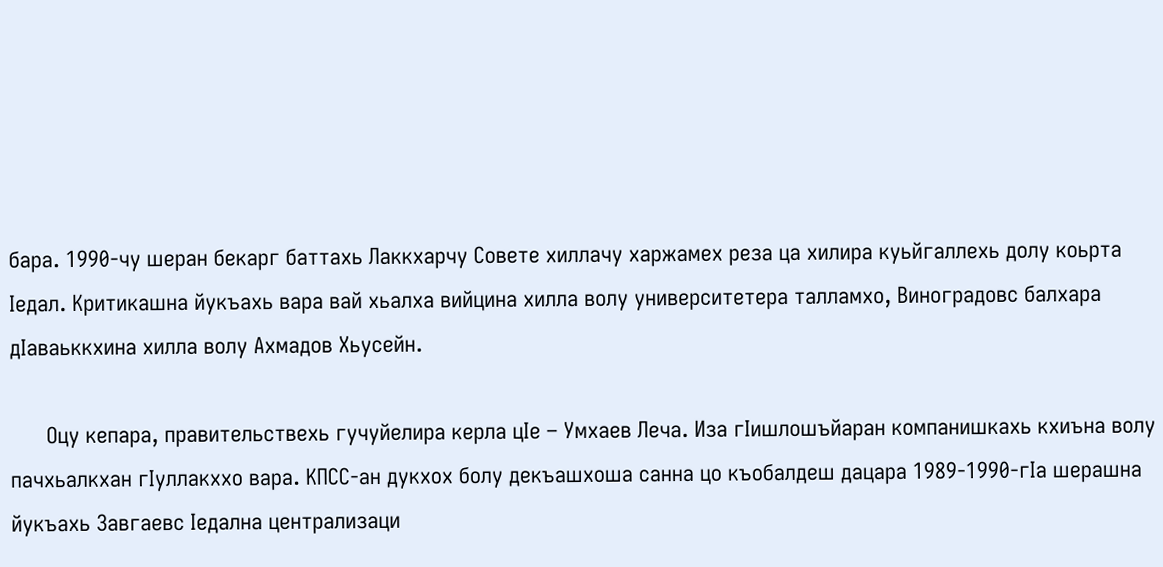бара. 1990-чу шеран бекарг баттахь Лаккхарчу Совете хиллачу харжамех реза ца хилира куьйгаллехь долу коьрта Iедал. Критикашна йукъахь вара вай хьалха вийцина хилла волу университетера талламхо, Виноградовс балхара дIаваьккхина хилла волу Ахмадов Хьусейн.

      Оцу кепара, правительствехь гучуйелира керла цIе – Умхаев Леча. Иза гIишлошъйаран компанишкахь кхиъна волу пачхьалкхан гIуллакххо вара. КПСС-ан дукхох болу декъашхоша санна цо къобалдеш дацара 1989-1990-гIа шерашна йукъахь Завгаевс Iедална централизаци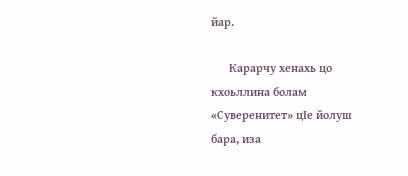йар.

      Карарчу хенахь цо кхоьллина болам «Суверенитет» цIе йолуш бара, иза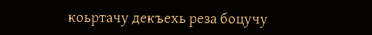коьртачу декъехь реза боцучу